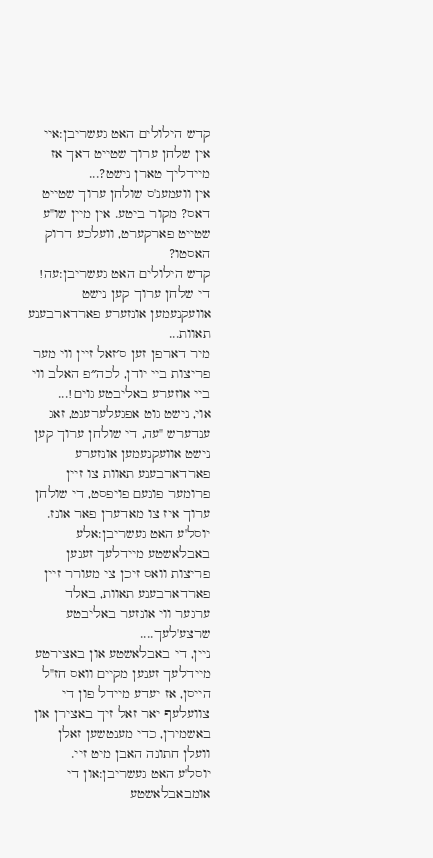קדש הילולים האט געשריבן:איי אין שלחן ערוך שטייט דאך אז מיידליך טארן נישט?...
אין וועמענ'ס שולחן ערוך שטייט דאס? מקור ביטע. אין מיין שו"ע שטייט פארקערט, וועלכע דרוק האסטו?
קדש הילולים האט געשריבן:עה! די שלחן ערוך קען נישט אוועקנעמען אונזערע פארדארבענע תאוות...
מיר דארפן זען ס׳זאל זיין ווי מער פריצות ביי יודן, לכה״פ האלב ווי ביי אוזערע באליבטע גוים!...
אוי, נישט גוט אפגעלערענט, זאג ענדערש "עה, די שולחן ערוך קען נישט אוועקנעמען אונזערע פארדארבענע תאוות צו זיין פרומער פונעם פויפסט, די שולחן ערוך איז צו מאדערן פאר אונז.
יוסל'ע האט געשריבן:אלע באבלאשטע מיידלעך זענען פריצות וואס זיכן צי מעורר זיין פארדארבענע תאוות, באלד ערגער ווי אונזער באליבטע שרצע'לעך....
ניין, די באבלאשטע און באצירטע מיידלעך זענען מקיים וואס חז"ל הייסן, אז יעדע מיידל פון די צוועלעף יאר זאל זיך באצירן און באשמירן, כדי מענטשען זאלן וועלן חתונה האבן מיט זיי.
יוסל'ע האט געשריבן:און די אומבאבלאשטע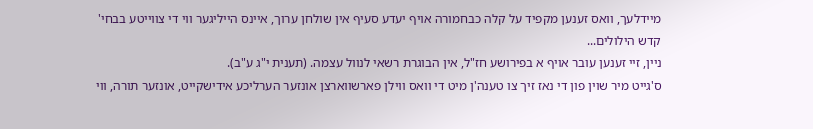מיידלעך, וואס זענען מקפיד על קלה כבחמורה אויף יעדע סעיף אין שולחן ערוך, איינס הייליגער ווי די צווייטע בבחי' קדש הילולים...
ניין, זיי זענען עובר אויף א בפירושע חז"ל, אין הבוגרת רשאי לנוול עצמה. (תענית י"ג ע"ב).
ס'גייט מיר שוין פון די נאז זיך צו טענה'ן מיט די וואס ווילן פארשווארצן אונזער הערליכע אידישקייט, אונזער תורה, ווי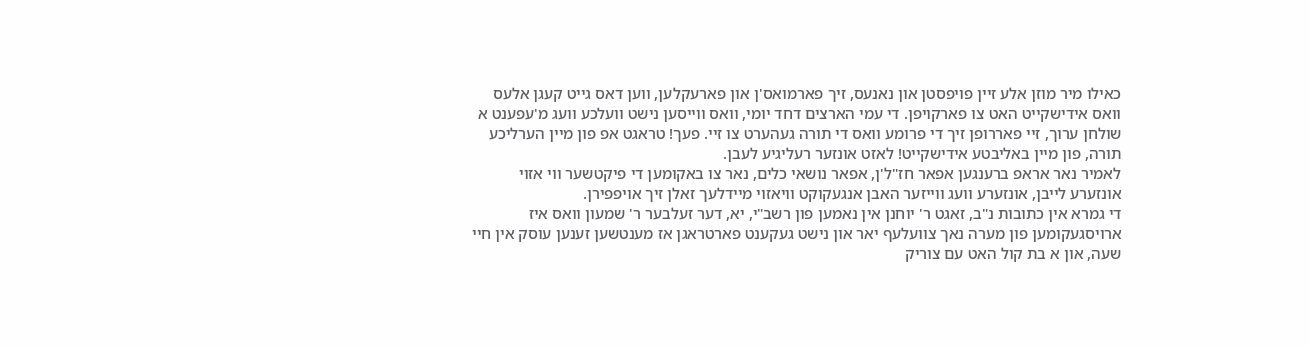כאילו מיר מוזן אלע זיין פויפסטן און נאנעס, זיך פארמואס'ן און פארעקלען, ווען דאס גייט קעגן אלעס וואס אידישקייט האט צו פארקויפן. די עמי הארצים דחד יומי, וואס ווייסען נישט וועלכע וועג מ'עפענט א שולחן ערוך, זיי פאררופן זיך די פרומע וואס די תורה געהערט צו זיי. פעך! טראגט אפ פון מיין הערליכע תורה, פון מיין באליבטע אידישקייט! לאזט אונזער רעליגיע לעבן.
לאמיר נאר אראפ ברענגען אפאר חז"ל'ן, אפאר נושאי כלים, נאר צו באקומען די פיקטשער ווי אזוי אונזערע לייבן, אונזערע וועג ווייזער האבן אנגעקוקט וויאזוי מיידלעך זאלן זיך אויפפירן.
די גמרא אין כתובות נ"ב, זאגט ר' יוחנן אין נאמען פון רשב"י, יא, דער זעלבער ר' שמעון וואס איז ארויסגעקומען פון מערה נאך צוועלעף יאר און נישט געקענט פארטראגן אז מענטשען זענען עוסק אין חיי שעה, און א בת קול האט עם צוריק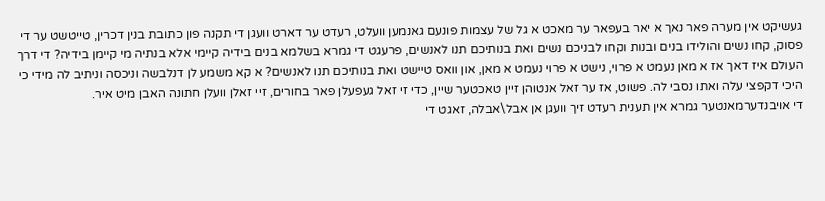געשיקט אין מערה פאר נאך א יאר בעפאר ער מאכט א גל של עצמות פונעם גאנמען וועלט, רעדט ער דארט וועגן די תקנה פון כתובת בנין דכרין, טייטשט ער די פסוק, קחו נשים והולידו בנים ובנות וקחו לבניכם נשים ואת בנותיכם תנו לאנשים, פרעגט די גמרא בשלמא בנים בידיה קיימי אלא בנתיה מי קיימן בידיה? די דרך העולם איז דאך אז א מאן נעמט א פרוי, נישט א פרוי נעמט א מאן, און וואס טיישט ואת בנותיכם תנו לאנשים? א קא משמע לן דנלבשה וניכסה וניתיב לה מידי כי היכי דקפצי עלה ואתו נסבי לה. פשוט, אז ער זאל אנטוהן זיין טאכטער שיין, כדי זי זאל געפעלן פאר בחורים, זיי זאלן וועלן חתונה האבן מיט איר.
די אויבנדערמאנטער גמרא אין תענית רעדט זיך וועגן אן אבל\אבלה, זאגט די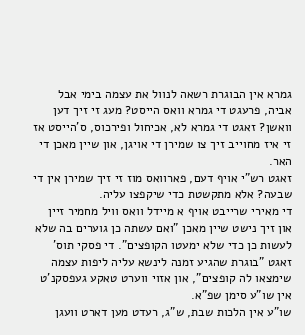גמרא אין הבוגרת רשאה לנוול את עצמה בימי אבל אביה, פרעגט די גמרא וואס הייסט? מעג זי זיך דען וואשן? זאגט די גמרא לא, אכיחול ופירכוס, ס'הייסט אז זי איז מחוייב זיך צו שמירן די אויגן, און שיין מאכן די האר.
זאגט רש"י אויף דעם, פארוואס מוז זי זיך שמירן אין די שבעה? אלא מתקשטת כדי שיקפצו עליה.
די מאירי שרייבט אויף א מיידל וואס וויל מחמיר זיין און זיך נישט שיין מאכן "ואם עשתה כן גוערים בה שלא לעשות כן כדי שלא ימעטו הקופצים". די פסקי תוס' זאגט "בוגרת שהגיע זמנה לינשא עליה ליפות עצמה שימצאו לה קופצים", און אזוי ווערט טאקע געפסקנ'ט אין שו"ע סימן שפ"א.
שו"ע אין הלכות שבת, ש"ג, רעדט מען דארט וועגן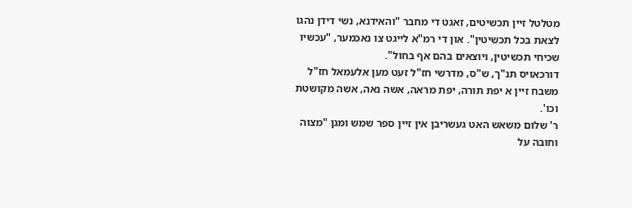מטלטל זיין תכשיטים, זאגט די מחבר "והאידנא, נשי דידן נהגו לצאת בכל תכשיטין". און די רמ"א לייגט צו נאכמער, "עכשיו שכיחי תכשיטין, ויוצאים בהם אף בחול".
דורכאויס תנ"ך, ש"ס, מדרשי חז"ל זעט מען אלעמאל חז"ל משבח זיין א יפת תורה, יפת מראה, אשה נאה, אשה מקושטת וכו'.
ר' שלום משאש האט געשריבן אין זיין ספר שמש ומגן "מצוה וחובה על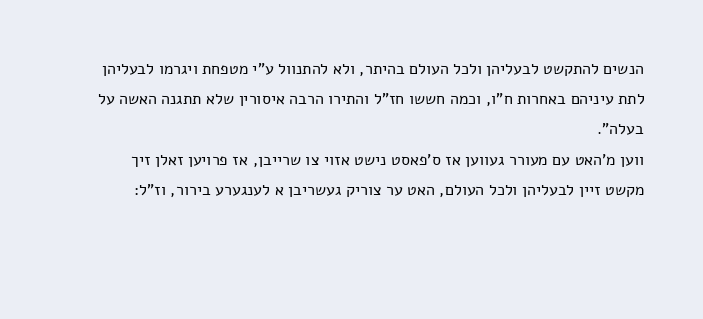הנשים להתקשט לבעליהן ולכל העולם בהיתר, ולא להתנוול ע"י מטפחת ויגרמו לבעליהן לתת עיניהם באחרות ח"ו, וכמה חששו חז"ל והתירו הרבה איסורין שלא תתגנה האשה על בעלה".
ווען מ'האט עם מעורר געווען אז ס'פאסט נישט אזוי צו שרייבן, אז פרויען זאלן זיך מקשט זיין לבעליהן ולכל העולם, האט ער צוריק געשריבן א לענגערע בירור, וז"ל: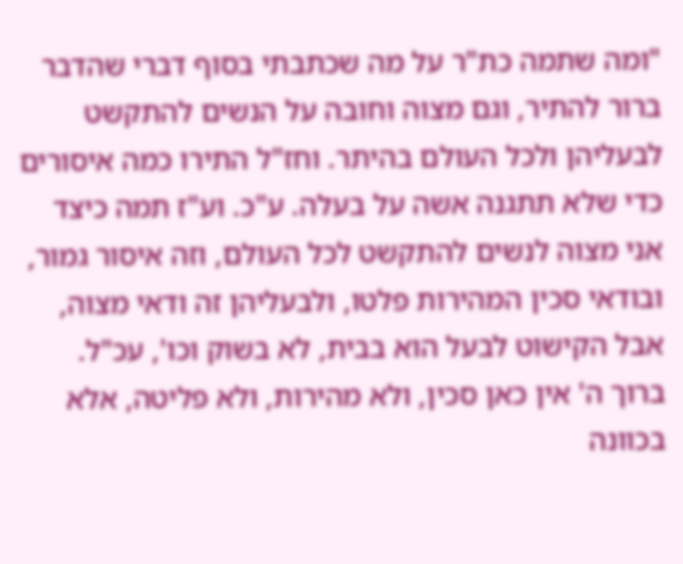"ומה שתמה כת"ר על מה שכתבתי בסוף דברי שהדבר ברור להתיר, וגם מצוה וחובה על הנשים להתקשט לבעליהן ולכל העולם בהיתר. וחז"ל התירו כמה איסורים כדי שלא תתגנה אשה על בעלה. ע"כ. וע"ז תמה כיצד אני מצוה לנשים להתקשט לכל העולם, וזה איסור גמור, ובודאי סכין המהירות פלטו, ולבעליהן זה ודאי מצוה, אבל הקישוט לבעל הוא בבית, לא בשוק וכו', עכ"ל.
ברוך ה' אין כאן סכין, ולא מהירות, ולא פליטה, אלא בכוונה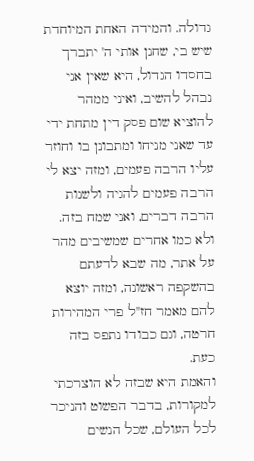גדולה. והמידה האחת המיוחדת שיש בי, שחנן אותי ה' יתברך בחסדו הגדול, היא שאין אני נבהל להשיב, ואיני ממהר להוציא שום פסק דין מתחת ידי עד שאני מניחו ומתבונן בו וחוזר עליו הרבה פעמים, ומזה יצא לי הרבה פעמים להגיה ולשנות הרבה דברים, ואני שמח בזה. ולא כמו אחרים שמשיבים מהר על אתר, מה שבא לדעתם בהשקפה ראשונה, ומזה יוצא להם מאמר חז"ל פרי המהירות חרטה, וגם כבודו נתפס בזה כעת.
והאמת היא שבזה לא הוצרכתי למקורות, בדבר הפשוט והניכר לכל העולם, שכל הנשים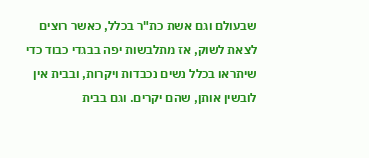שבעולם וגם אשת כת"ר בכלל, כאשר רוצים לצאת לשוק, אז מתלבשות יפה בבגדי כבוד כדי שיתראו בכלל נשים נכבדות ויקרות, ובבית אין לובשין אותן, שהם יקרים. וגם בבית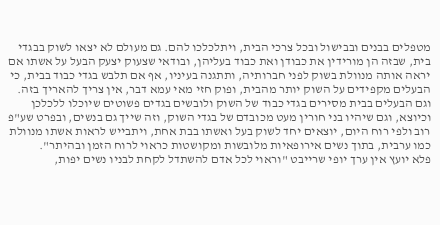מטפלים בבנים ובבישול ובכל צרכי הבית, ויתלכלכו להם. גם מעולם לא יצאו לשוק בבגדי בית, שבזה הן מורידין את כבודן ואת כבוד בעליהן, ובודאי שצעוק יצעק הבעל על אשתו אם יראה אותה מנוולת בשוק לפני חברותיה, ותתגנה בעיניו, אף אם תלבש בגדי כבוד בבית, כי הבעלים מקפידים על השוק יותר מהבית, ופוק חזי מאי עמא דבר, אין צריך להאריך בזה. וגם הבעלים בבית מסירים בגדי כבוד של השוק ולובשים בגדים פשוטים שיוכלו ללכלכן וכיוצא, וגם שיהיו בני חורין מעט מכובדם של בגדי השוק, וזה שייך גם בנשים, ובפרט שע"פ רוב ולפי רוח היום, יוצאים יחד לשוק בעל ואשתו בבת אחת, ויתבייש לראות אשתו מנוולת כמו ערבית, בתוך נשים אירופאיות מלובשות ומקושטות כראוי לרוח הזמן ובהיתר".
פלא יועץ אין ערך יופי שרייבט "וראוי לכל אדם להשתדל לקחת לבניו נשים יפות,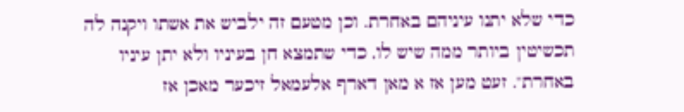כדי שלא יתנו עיניהם באחרת. וכן מטעם זה ילביש את אשתו ויקנה לה תכשיטין ביותר ממה שיש לו, כדי שתמצא חן בעיניו ולא יתן עיניו באחרת". זעט מען אז א מאן דארף אלעמאל זיכער מאכן אז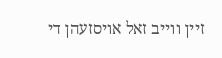זיין ווייב זאל אויסזעהן די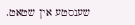שענסטע אין שטאט.